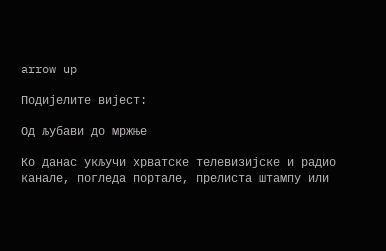arrow up

Подијелите вијест:

Од љубави до мржње

Ко данас укључи хрватске телевизијске и радио канале, погледа портале, прелиста штампу или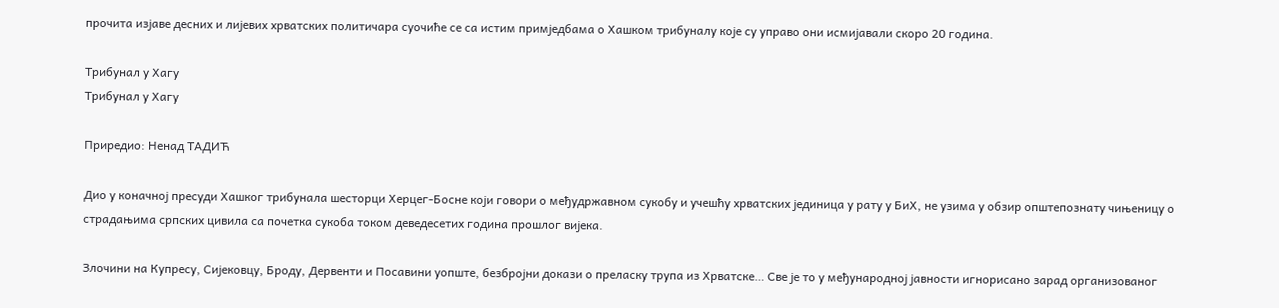прочита изјаве десних и лијевих хрватских политичара суочиће се са истим примједбама о Хашком трибуналу које су управо они исмијавали скоро 20 година.

Трибунал у Хагу
Трибунал у Хагу

Приредио: Ненад ТАДИЋ

Дио у коначној пресуди Хашког трибунала шесторци Херцег-Босне који говори о међудржавном сукобу и учешћу хрватских јединица у рату у БиХ, не узима у обзир општепознату чињеницу о страдањима српских цивила са почетка сукоба током деведесетих година прошлог вијека.

Злочини на Купресу, Сијековцу, Броду, Дервенти и Посавини уопште, безбројни докази о преласку трупа из Хрватске… Све је то у међународној јавности игнорисано зарад организованог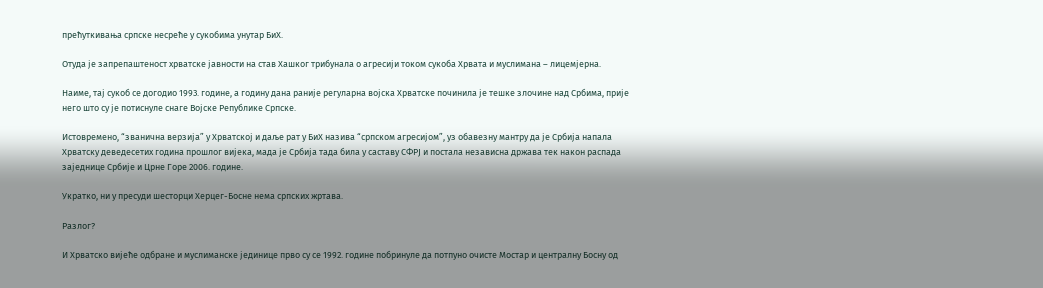прећуткивања српске несреће у сукобима унутар БиХ.

Отуда је запрепаштеност хрватске јавности на став Хашког трибунала о агресији током сукоба Хрвата и муслимана – лицемјерна.

Наиме, тај сукоб се догодио 1993. године, а годину дана раније регуларна војска Хрватске починила је тешке злочине над Србима, прије него што су је потиснуле снаге Војске Републике Српске.

Истовремено, “званична верзија” у Хрватској и даље рат у БиХ назива “српском агресијом”, уз обавезну мантру да је Србија напала Хрватску деведесетих година прошлог вијека, мада је Србија тада била у саставу СФРЈ и постала независна држава тек након распада заједнице Србије и Црне Горе 2006. године.

Укратко, ни у пресуди шесторци Херцег-Босне нема српских жртава.

Разлог?

И Хрватско вијеће одбране и муслиманске јединице прво су се 1992. године побринуле да потпуно очисте Мостар и централну Босну од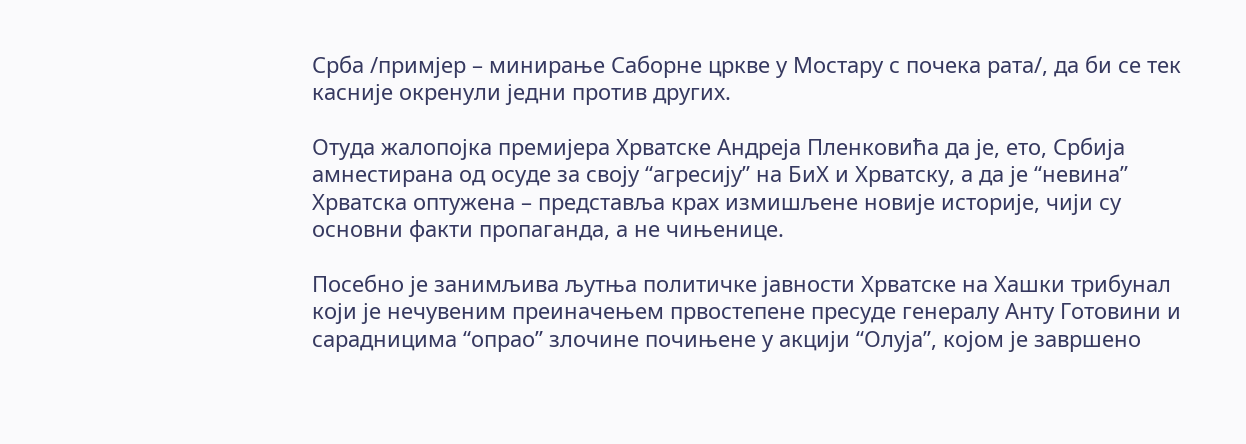Срба /примјер – минирање Саборне цркве у Мостару с почека рата/, да би се тек касније окренули једни против других.

Отуда жалопојка премијера Хрватске Андреја Пленковића да је, ето, Србија амнестирана од осуде за своју “агресију” на БиХ и Хрватску, а да је “невина” Хрватска оптужена – представља крах измишљене новије историје, чији су основни факти пропаганда, а не чињенице.

Посебно је занимљива љутња политичке јавности Хрватске на Хашки трибунал који је нечувеним преиначењем првостепене пресуде генералу Анту Готовини и сарадницима “опрао” злочине почињене у акцији “Олуја”, којом је завршено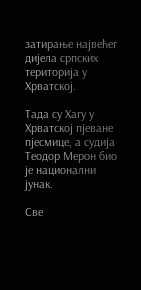затирање највећег дијела српских територија у Хрватској.

Тада су Хагу у Хрватској пјеване пјесмице, а судија Теодор Мерон био је национални јунак.

Све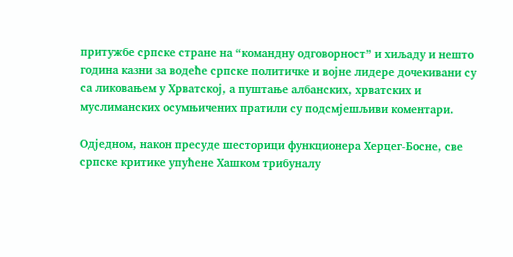притужбе српске стране на “командну одговорност” и хиљаду и нешто година казни за водеће српске политичке и војне лидере дочекивани су са ликовањем у Хрватској, а пуштање албанских, хрватских и муслиманских осумњичених пратили су подсмјешљиви коментари.

Одједном, након пресуде шесторици функционера Херцег-Босне, све српске критике упућене Хашком трибуналу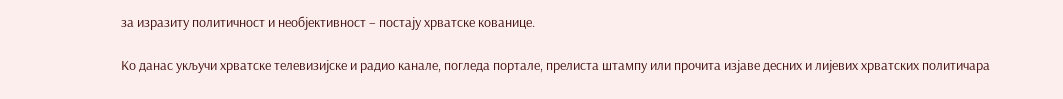за изразиту политичност и необјективност – постају хрватске кованице.

Ко данас укључи хрватске телевизијске и радио канале, погледа портале, прелиста штампу или прочита изјаве десних и лијевих хрватских политичара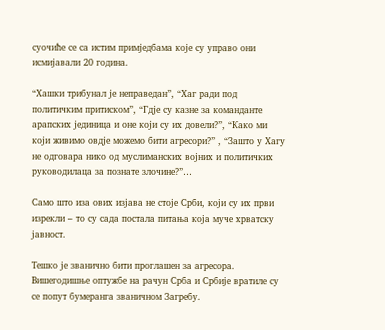суочиће се са истим примједбама које су управо они исмијавали 20 година.

“Хашки трибунал је неправедан”, “Хаг ради под политичким притиском”, “Гдје су казне за команданте арапских јединица и оне који су их довели?”, “Како ми који живимо овдје можемо бити агресори?” , “Зашто у Хагу не одговара нико од муслиманских војних и политичких руководилаца за познате злочине?”…

Само што иза ових изјава не стоје Срби, који су их први изрекли – то су сада постала питања која муче хрватску јавност.

Тешко је званично бити проглашен за агресора. Вишегодишње оптужбе на рачун Срба и Србије вратиле су се попут бумеранга званичном Загребу.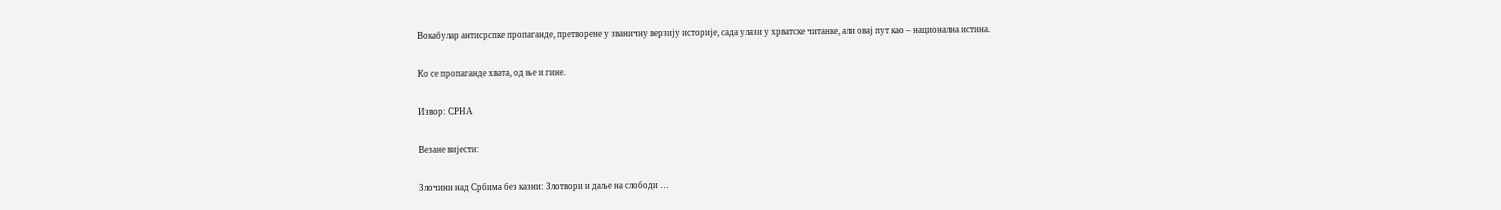Вокабулар антисрспке пропаганде, претворене у званичну верзију историје, сада улази у хрватске читанке, али овај пут као – национална истина.

Ко се пропаганде хвата, од ње и гине.

Извор: СРНА

Везане вијести:

Злочини над Србима без казни: Злотвори и даље на слободи …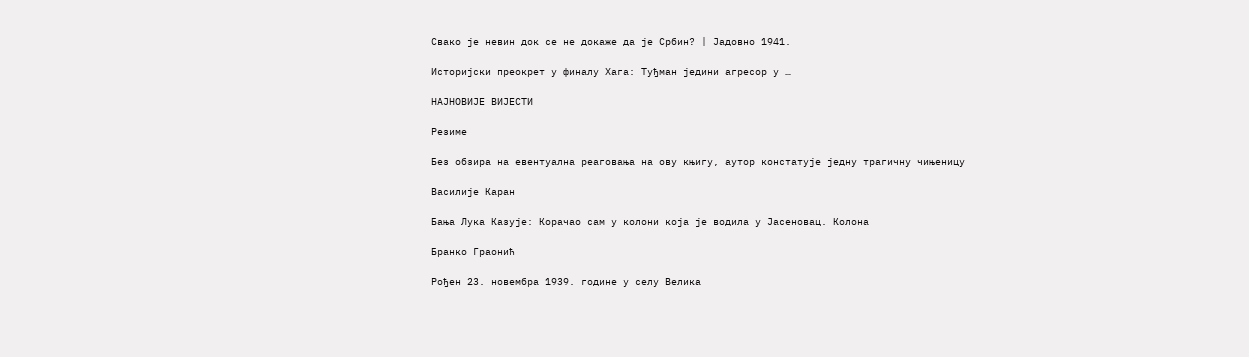Свако је невин док се не докаже да је Србин? | Јадовно 1941.

Историјски преокрет у финалу Хага: Туђман једини агресор у …

НАЈНОВИЈЕ ВИЈЕСТИ

Резиме

Без обзира на евентуална реаговања на ову књигу, аутор констатује једну трагичну чињеницу

Василије Каран

Бања Лука Казује: Корачао сам у колони која је водила у Јасеновац. Колона

Бранко Граонић

Рођен 23. новембра 1939. године у селу Велика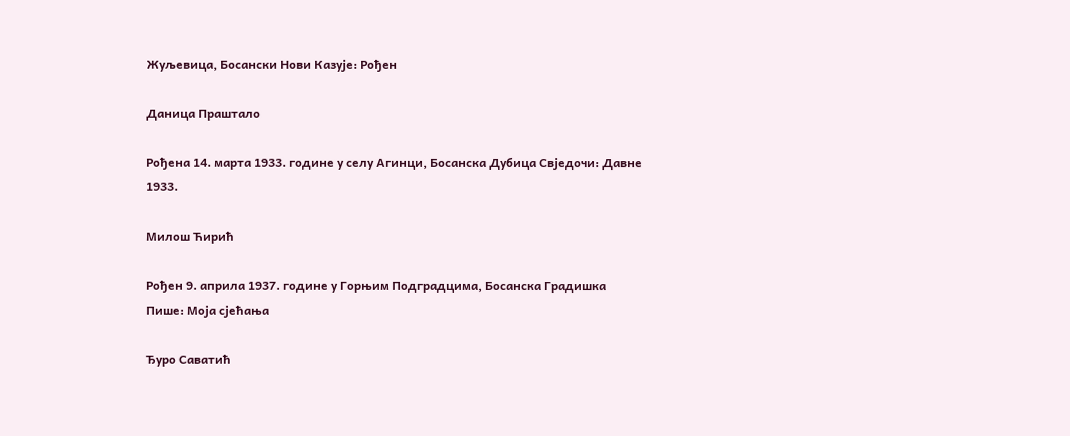Жуљевица, Босански Нови Казује: Рођен

Даница Праштало

Рођена 14. марта 1933. године у селу Агинци, Босанска Дубица Свједочи: Давне 1933.

Милош Ћирић

Рођен 9. априла 1937. године у Горњим Подградцима, Босанска Градишка Пише: Моја сјећања

Ђуро Саватић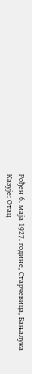Рођен 6. маја 1927. године, Старчевица, Бањалука Казује: Отац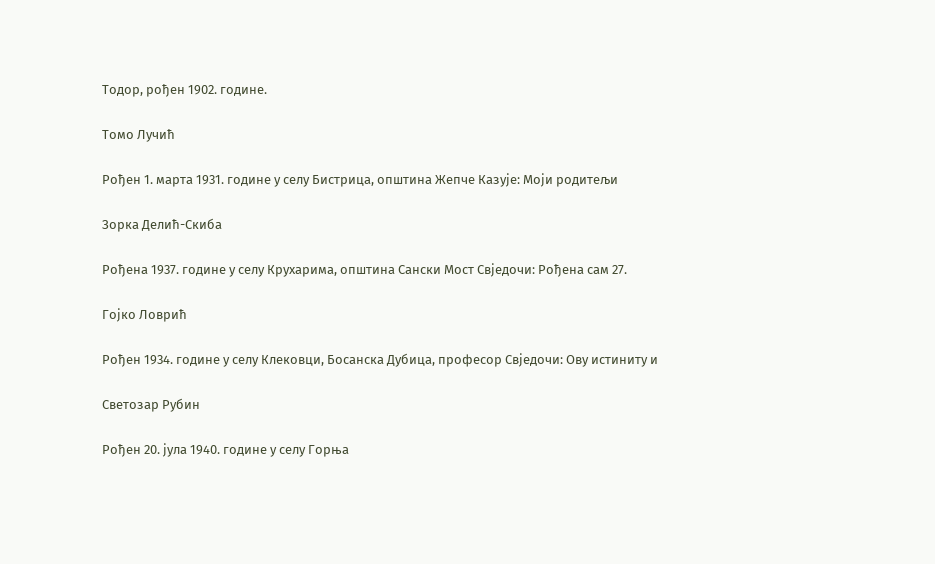Тодор, рођен 1902. године.

Томо Лучић

Рођен 1. марта 1931. године у селу Бистрица, општина Жепче Казује: Моји родитељи

Зорка Делић-Скиба

Рођена 1937. године у селу Крухарима, општина Сански Мост Свједочи: Рођена сам 27.

Гојко Ловрић

Рођен 1934. године у селу Клековци, Босанска Дубица, професор Свједочи: Ову истиниту и

Светозар Рубин

Рођен 20. јула 1940. године у селу Горња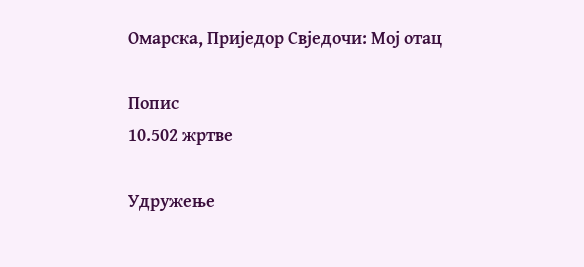Омарска, Приједор Свједочи: Мој отац

Попис
10.502 жртве

Удружење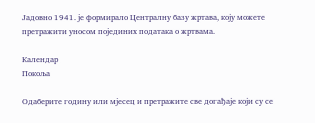Јадовно 1941. је формирало Централну базу жртава, коју можете претражити уносом појединих података о жртвама.

Календар
Покоља

Одаберите годину или мјесец и претражите све догађаје који су се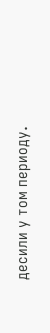десили у том периоду.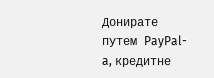Донирате путем PayPal-a, кредитне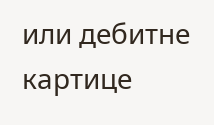или дебитне картице